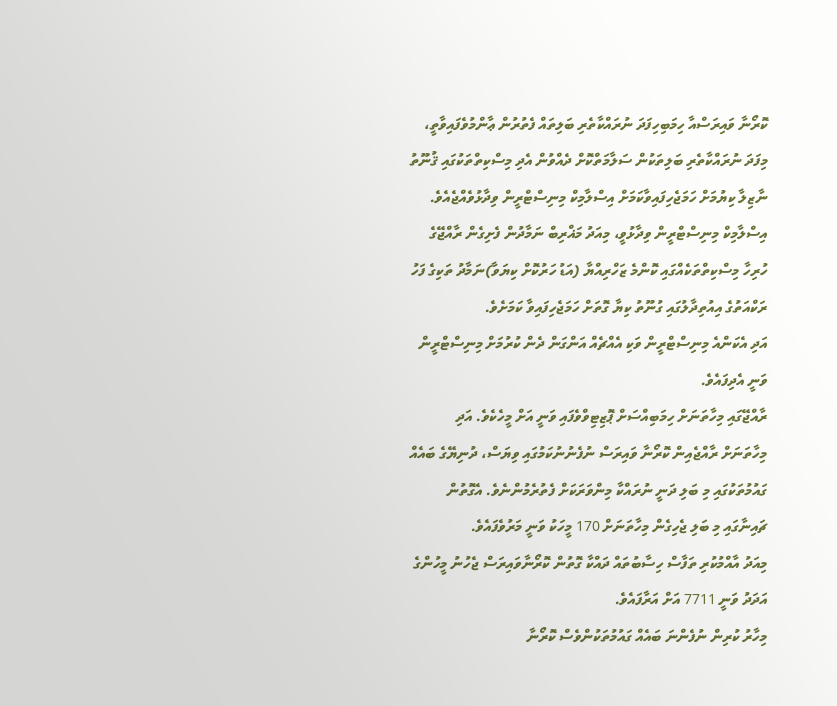ކޮރޯނާ ވައިރަސްއާ ހިމަބިހިފަދަ ނުރައްކާތެރި ބަލިތައް ފެތުރުން ޢާންމުވެފައިވާތީ، މިފަދަ ނުރައްކާތެރި ބަލިތަކުން ސަލާމަތްކޮށް ދެއްވުން އެދި މިސްކިތްތަކުގައި ޤުނޫތު ނާޒިލާ ކިޔުމަށް ހަމަޖެހިފައިވާކަމަށް އިސްލާމިކް މިނިސްޓްރީން ވިދާޅުވެއްޖެއެވެ.
އިސްލާމިކް މިނިސްޓްރީން ވިދާޅުވީ، މިއަދު މަޣްރިބް ނަމާދުން ފެށިގެން ރާއްޖޭގެ ހުރިހާ މިސްކިތްތަކެއްގައި ކޮންމެ ޒަހްރިއްޔާ (އަޑު ހަރުކޮށް ކިޔަވާ)ނަމާދު ތަކިގެ ފަހު ރަކްއަތުގެ އިއުތިދާލުގައި ގުނޫތު ކިޔާ ގޮތަށް ހަމަޖެހިފައިވާ ކަމަށެވެ.
އަދި އެކަންއެ މިނިސްޓްރީން ވަކި އެއްޗެއް އަންގަން ދެން ކުރުމަށް މިނިސްޓްރީން ވަނީ އެދިފައެވެ.
ރާއްޖޭގައި މިހާތަނަށް ހިމަބިއްސަށް ޕޮޒިޓިވްވެފައި ވަނީ އަށް މީހެކެވެ. އަދި މިހާތަނަށް ރާއްޖެއިން ކޮރޯނާ ވައިރަސް ނުފެނުނުކަމުގައި ވިޔަސް، ދުނިޔޭގެ ބައެއް ގައުމުތަކުގައި މި ބަލި ދަނީ ނުރައްކާ މިންވަރަކަށް ފެތުރެމުންނެވެ. އެގޮތުން ޗައިނާގައި މި ބަލި ޖެހިގެން މިހާތަނަށް 170 މީހަކު ވަނީ މަރުވެފައެވެ.
މިއަދު އާއްމުކުރި ތަފާސް ހިސާބުތައް ދައްކާ ގޮތުން ކޮރޯނާވައިރަސް ޖެހުނު މީހުންގެ އަދަދު ވަނީ 7711 އަށް އަރާފައެވެ.
މިހާރު ކުރިން ނުފެންނަ ބައެއް ގައުމުތަކުންވެސް ކޮރޯނާ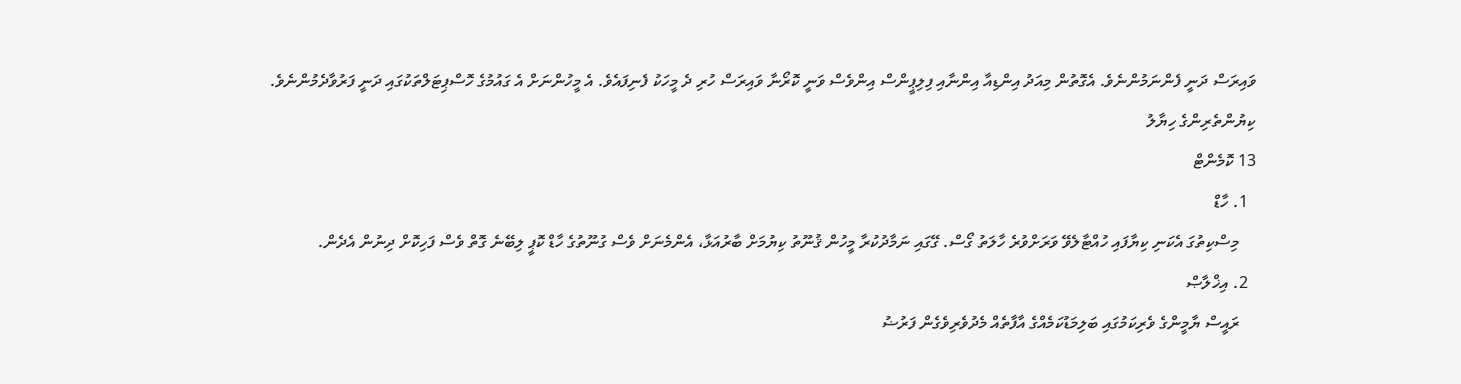ވައިރަސް ދަނީ ފެންނަމުންނެވެ. އެގޮތުން މިއަދު އިންޑިއާ އިންނާއި ފިލިޕީންސް އިންވެސް ވަނީ ކޮރޯނާ ވައިރަސް ހުރި ދެ މީހަކު ފެނިފައެވެ. އެ މީހުންނަށް އެ ގައުމުގެ ހޮސްޕިޓަލްތަކުގައި ދަނީ ފަރުވާދެމުންނެވެ.
ކިޔުންތެރިންގެ ހިޔާލު
13 ކޮމެންޓް
  1. ހާޑް
    މިސްކިތުގަ އެކަނި ކިޔާފައި ހުއްޓާލެވޭ ވަރަށްވުރެ ހާލަތު ގޯސް. ގޭގައި ނަމާދުކުރާ މީހުން ޤުނޫތު ކިޔުމަށް ބާރުއަޅާ، އެންމެނަށް ވެސް ގުނޫތުގެ ހާޑް ކޮޕީ ލިބޭނެ ގޮތް ވެސް ފަހިކޮށް ދިނުން އެދެން.
  2. އިޚްލާޞް
    ރައީސް ޔާމީންގެ ވެރިކަމުގައި ބަލިމަޑުކަމެއްގެ އާފާތެއް މެދުވެރިވެގެން ފަރުޟު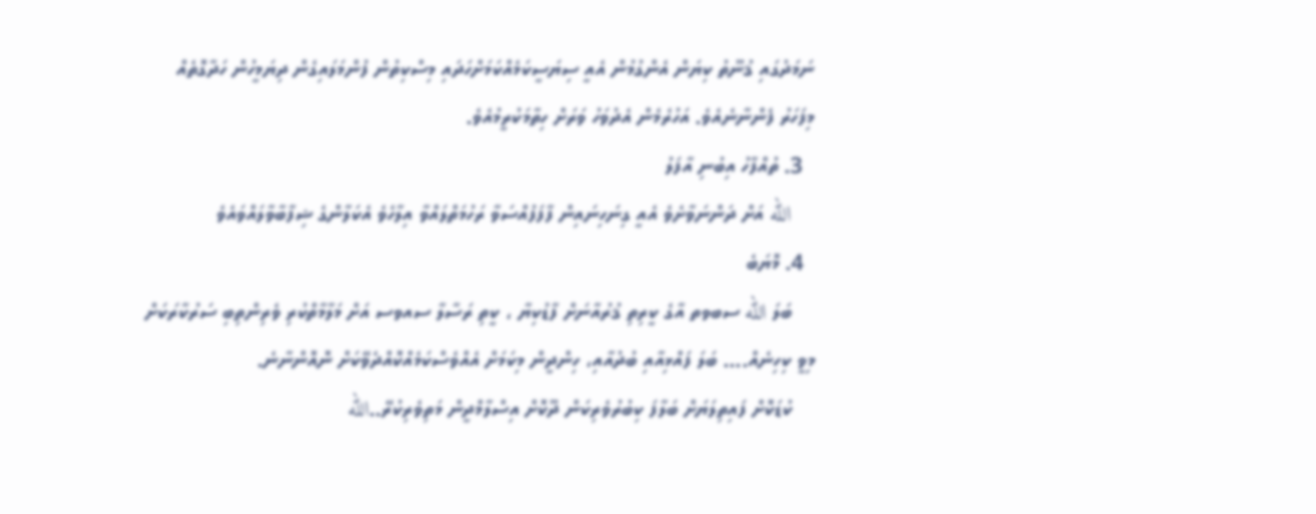ނަމަދުގައި ޤުނޫތު ކިޔަން އެންގުމުން އެއީ ސިޔަސީކަމެއްކަމަށްހަދައި މިސްކިތުން ފުންމަލައިގެން ދިޔަމީހުން ހަދާގޮތެއް މިފަހަރު ފެންނާނެއެވެ. އަހުރެމެން އެދުވަހު ވަރަށް ހިތާމަކުރީމުއެވެ.
  3. ތުއްފާހު އިބުނި އާފަލު
    الله އަށް ދަންނަވާށެވެ އެއީ ގިނަހިނައިން ފާފަފުއްސަވާ ރަހުމަތްލައްވާ އިލާހެވެ އެކަލާންގެ ޝިފާބާވާލައްވައެވެ
  4. މޮޔަބެ
    ބަލަ الله ސބވތ އާގެ ކީރިތި ޤުރުއާނަށް ފާޑުކިޔާ ، ކީތި ރަސާލާ ސއވސ އަށް މަލާމާތްކުރި ވެރިންތިބި ސަރުކާރަކަށް މިވީ ކިހިނެއް.... ބަލަ ފައްޅިއާއި ބުދުއާއި، ހިންދީން މިކަމަށް އެއްވެސްކަމެއްކޮއްދެވޭކަށް ނޮއޮންނާނެ.
    ކުޑަކޮށް ފައިތިލަޔަށް ބަލާފަ ކިބުރުވެރިކަން ދޫކޮށް އިސްލާމްދީން މަތިވެރިކުރޭ..الله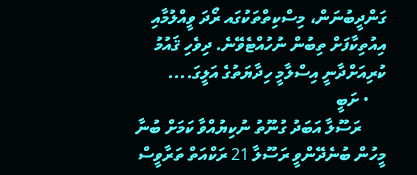ގަންދީބުނަން، މިސްކިތްތަކުގައ ރޯދަ ވީއްލުމާއި އިއުތިކާފަށް ތިބުން ނުހުއްޓެވޭނެ. ދިވެހި ޤައުމު ކުރިއަށްދާނީ އިސްލާމީ ހިދާޔަތުގެ އަލީގަ....
    • ށަބީ
      ރަސޫލާ އަބަދު ގުނޫތު ނުކިޔުއްވާ ކަމަށް ބުނާ މީހުން ބުނެދޭންވީ ރަސޫލާ 21 ރަކްއަތް ތަރާވީސް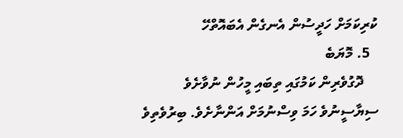ކުރިކަމަށް ހަދީސުން އެނގެން އެބައޮތްހޭ
  5. މޮޔަބެ
    ދޮގުވެރިން ކަމުގައި ތިބައި މީހުން ނުވާށެވެ ސިޔާސީނުވެ ހަމަ ވިސްނުމަށް އަންނާށެވެ. ބިރުވެތިވެ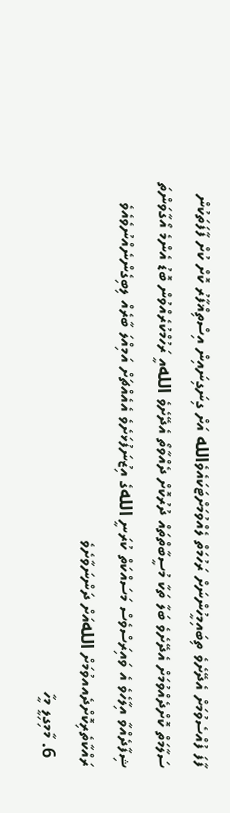ފާފަ ފުއްސެވުމަށް އެދޭށެވެ ތިބައިމީހުންނަށް ރަހުމަތް ލެއްވުމަށްޓަކައެވެالله އަށް ގިނަގިނައިން އިސްތިޣްފާރު ކޮށް ކުށް ފާފަތަކުން ސަލާމަތް ކޮށްދެއްވުމަށް އެދޭށެވެ ބަލާ ތަކާ މުސީބާތްތައް ދުރުކޮށް ދެއްވާތޯ އެދޭށެވެ اللهއީ ރަހުމްކުރެއްވުން ބޮޑު އެންމެ އޯގާވަންތަ ޝިފާދެއްވާ އިލާހެވެ އެ ވައިރަސްވެސް މަސައްކަތް ކުރަނީ اللهގެ އިޒުނަފުޅަށެވެ އެއެއްޗަށް އަމިއްލަ ބާރެއް ލިބިގެންނެއްނުވެއެވެ ރައްކާތެރިކޮށްދެއއވުމަށް اللهއަށް ދަންނަވާށެވެ
  6. މާމިގިލީ މީހާ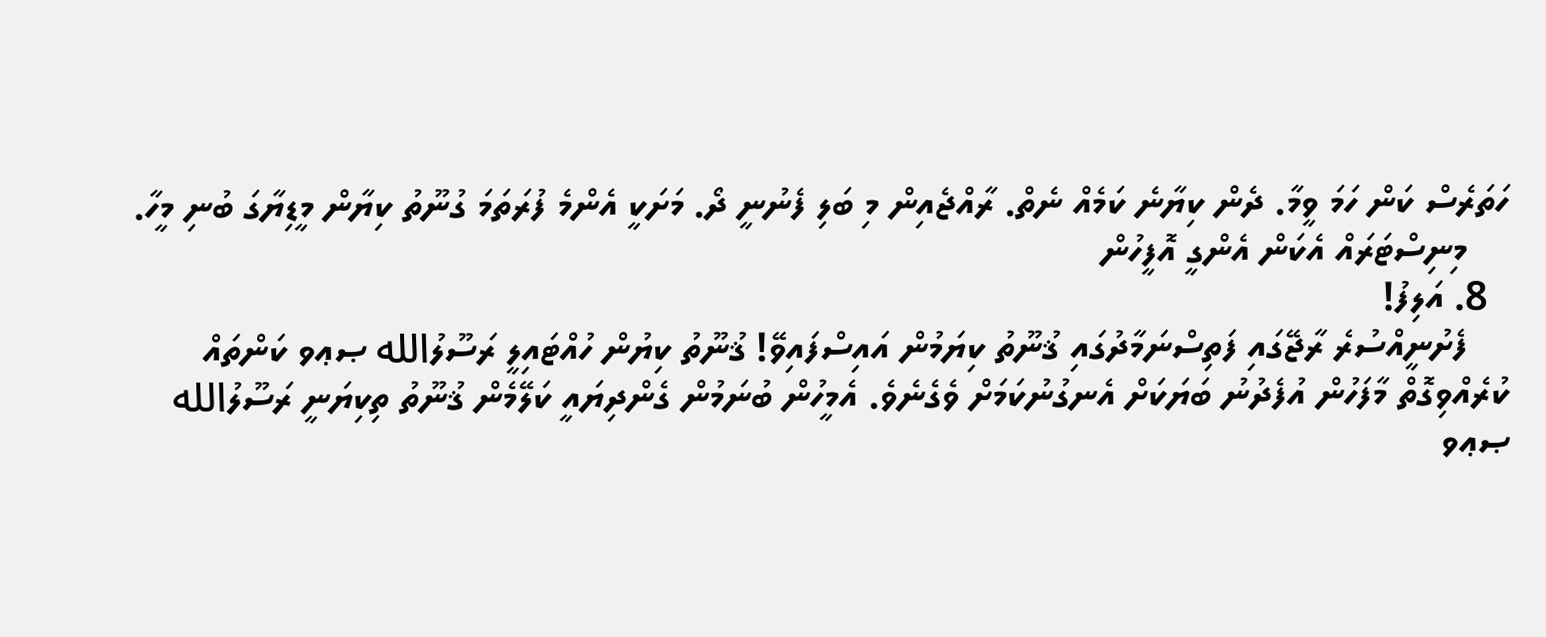ހަތަރެސް ކަން ހަމަ ވީމާ. ދެން ކިޔާނެ ކަމެއް ނެތް. ރާއްޖެއިން މި ބަލި ފެނުނީ ދޯ. މަށަކީ އެންމެ ފުރަތަމަ ގުނޫތު ކިޔާން މީޑިޔާގަ ބުނި މީހާ.
    މިނިސްޓަރައް އެކަން އެންގީ އޮފީހުން
  8. އަލިފު!
    ފެށުނީއްސުރެ ރާޖޭގައި ފަތިސްނަމާދުގައި ޤުނޫތު ކިޔަމުން އައިސްފައިވޭ! ޤުނޫތު ކިޔުން ހުއްޓައިލީ ރަސޫލުالله ޞޢވ ކަންތައް ކުރެއްވިގޮތް މާފަހުން އުފެދުނު ބަޔަކަށް އެނގުނުކަމަށް ވެގެނެވެ. އެމީހުން ބުނަމުން ގެންދިޔައީ ކަލޭމެން ޤުނޫތު ތިކިޔަނީ ރަސޫލުالله ޞޢވ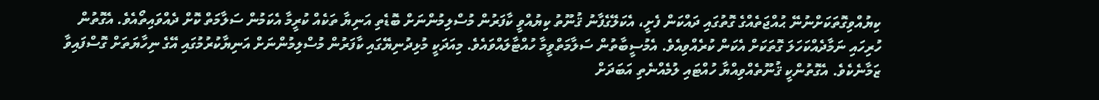ކިޔުއްވިގޮތަކަށްނުނޭ ޙުއްޖަތެއްގެ ގޮތުގައި ދައްކަން ފެށީ، އެކަލޭގެފާނު ޤުނޫތު ކިޔުއްވީ ކާފަރުން މުސްލިމުންނަށް ބޮޑެތި އަނިޔާ ތަކެއް ކުރީމާ އެކަމުން ސަލާމަތް ކޮށް ދެއްވައިތޯއެވެ. އެގޮތުން ހުރިހައި ނަމާދެއްކަހަލަ ގޮތަކަށް އެކަން ކުރެއްވިއެވެ. އެމުސީބާތުން ސަލާމަތްވީމާ ހުއްޓާލައްވައެވެ. މިއަދަކީ މުޅިދުނިޔޭގައި ކާފަރުން މުސްލިމުންނަށް އަނިޔާކުރުމުގައި އޭގެ ނިހާޔަތަށް ގޮސްފައިވާ ޒަމާނެކެވެ. އެގޮތުންކީ ޤުނޫތެއްވިއްޔާ ހުއްޓައި ލުމެއްނެތި އަބަދަށް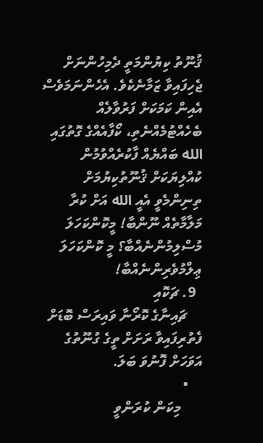ޤުނޫތު ކިޔުންމަތީ ދެމިހުންނަށް ޖެހިފައިވާ ޒަމާނެކެވެ. އެހެންނަމަވެސް އެއިން ކަމަކަށް ފަރުވާލެއް ބެހެއްޓުމެއްނެތި، ކޯފާއެއްގެ ގޮތުގައި الله ބައްޔެއް ފާކުރެއްވުމުން ކުއްލިޔަކަށް ޤުނޫތުކިޔުމަށް ތިނިންމެވީ އެއީ الله އަށް ކުރާ މަލާމާތެއް ނޫންބާ! މީކޮންކަހަލަ މުސްލިމުންނެއްބާ؟ މީ ކޮންކަހަލަ ޢިލްމުވެރިންނެއްބާ!
  9. ޗަކޮއި
    ޗައިނާގެ ކޮރޯނާ ވައިރަސް ބޮޑަށް ފެތުރިފައިވާ ރަށަށް ތީގެ ގުނޫތުގެ އަވަހަށް ފޮނުވަ ބަލަ.
    •
      މިކަން ކުރަންވީ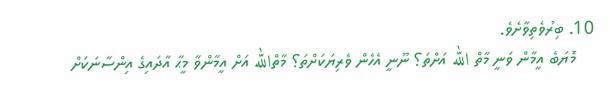10. ބިރުވެތިވާށެވެ.
    މޮޔަބެ އީމާން ވަނީ މާތް الله އަށްތަ؟ ނޫނީ އެހެން ވެރިޔަކަށްތަ؟ މާތްالله އަށް އީމާންވާ މީޙާ އާދައިގެ އިންސާނަކަށް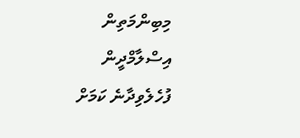މިބިންމަތިން އިސްލާމްދީން ފުހެލެވިދާނެ ކަމަށް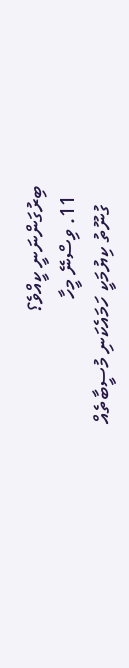ބިރުގަންނަނީ ކީއްވެ؟
  11. ވިސްނޭ މީހާ
    ގުނޫތު ކިޔުމަކީ ހަމައެކަނި މުސީބާތެއް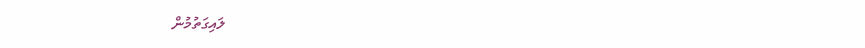ލައިގަތުމުން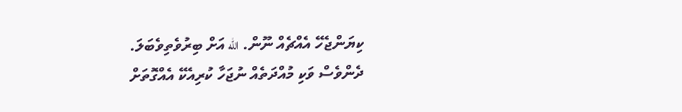ކިޔަންޖެހޭ އެއްޗެއް ނޫން. الله އަށް ބިރުވެތިވެބަލަ. ދެންވެސް ވަކި މުއްދަތެއް ނުޖަހާ ކުރިއެކޭ އެއްގޮތަށް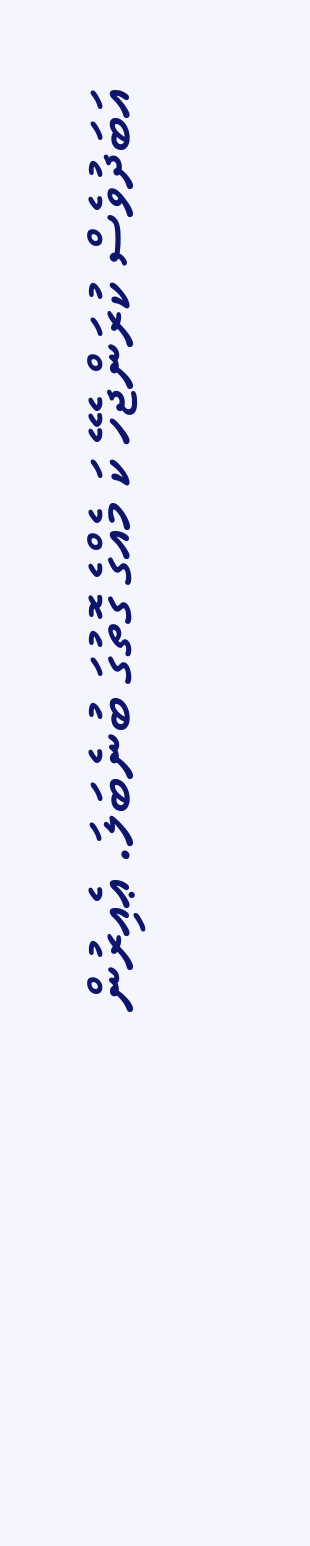އަބަދުވެސް ކުރަންޖެހޭ ކަ މެއްގެ ގޮތުގަ ބުނެބަލަ. ޢެއިރުން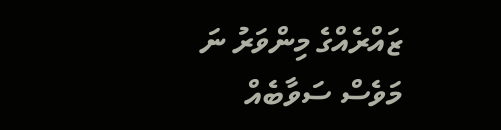ޒައްރެއްގެ މިންވަރު ނަ މަވެސް ސަވާބެއް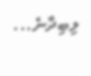ލިބިދާނެ...